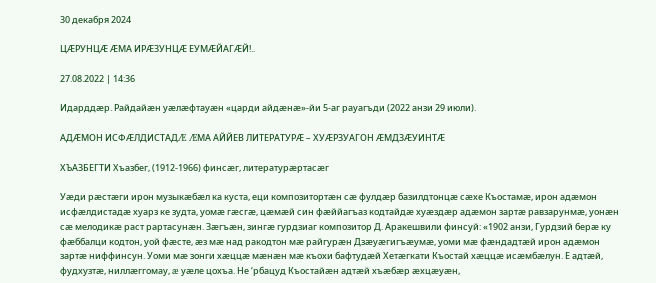30 декабря 2024

ЦӔРУНЦӔ ӔМА ИРӔЗУНЦӔ ЕУМӔЙАГӔЙ!..

27.08.2022 | 14:36

Идарддæр. Райдайæн уæлæфтауæн «царди айдæнæ»-йи 5-аг рауагъди (2022 анзи 29 июли).

АДÆМОН ИСФÆЛДИСТАДÆ ÆМА АЙЙЕВ ЛИТЕРАТУРÆ – ХУÆРЗУАГОН ÆМДЗÆУИНТÆ

ХЪАЗБЕГТИ Хъазбег, (1912-1966) финсæг, литературæртасæг

Уæди рæстæги ирон музыкæбæл ка куста, еци композитортæн сæ фулдæр базилдтонцæ сæхе Къостамæ, ирон адæмон исфæлдистадæ хуарз ке зудта, уомæ гæсгæ, цæмæй син фæййагъаз кодтайдæ хуæздæр адæмон зартæ равзарунмæ, уонæн сæ мелодикæ раст рартасунæн. Зæгъæн, зингæ гурдзиаг композитор Д. Аракешвили финсуй: «1902 анзи, Гурдзий берæ ку фæббалци кодтон, уой фæсте, æз мæ над ракодтон мæ райгурæн Дзæуæгигъæумæ, уоми мæ фæндадтæй ирон адæмон зартæ ниффинсун. Уоми мæ зонги хæццæ мæнæн мæ къохи бафтудæй Хетæгкати Къостай хæццæ исæмбæлун. Е адтæй, фудхузтæ, ниллæггомау, æ уæле цохъа. Не ‘рбацуд Къостайæн адтæй хъæбæр æхцæуæн,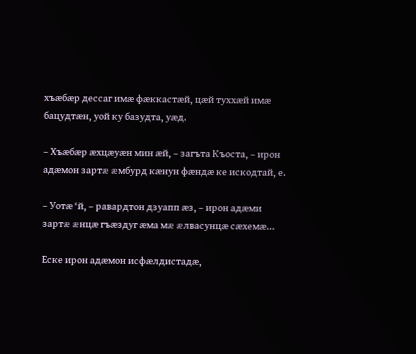хъæбæр дессаг имæ фæккастæй, цæй туххæй имæ бацудтæн, уой ку базудта, уæд.

– Хъæбæр æхцæуæн мин æй, – загъта Къоста, – ирон адæмон зартæ æмбурд кæнун фæндæ ке искодтай, е.

– Уотæ ‘й, – равардтон дзуапп æз, – ирон адæми зартæ æнцæ гъæздуг æма мæ æлвасунцæ сæхемæ…

Еске ирон адæмон исфæлдистадæ,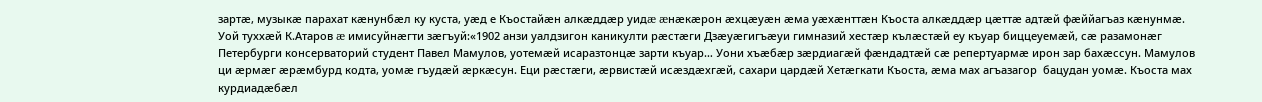зартæ, музыкæ парахат кæнунбæл ку куста, уæд е Къостайæн алкæддæр уидæ æнæкæрон æхцæуæн æма уæхæнттæн Къоста алкæддæр цæттæ адтæй фæййагъаз кæнунмæ. Уой туххæй К.Атаров æ имисуйнæгти зæгъуй:«1902 анзи уалдзигон каникулти рæстæги Дзæуæгигъæуи гимназий хестæр кълæстæй еу къуар биццеуемæй, сæ разамонæг Петербурги консерваторий студент Павел Мамулов, уотемæй исаразтонцæ зарти къуар… Уони хъæбæр зæрдиагæй фæндадтæй сæ репертуармæ ирон зар бахæссун. Мамулов ци æрмæг æрæмбурд кодта, уомæ гъудæй æркæсун. Еци рæстæги, æрвистæй исæздæхгæй, сахари цардæй Хетæгкати Къоста, æма мах агъазагор  бацудан уомæ. Къоста мах курдиадæбæл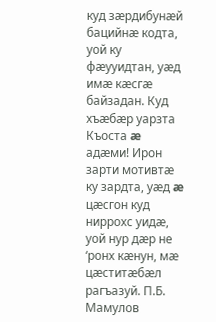куд зæрдибунæй бацийнæ кодта, уой ку фæууидтан, уæд имæ кæсгæ байзадан. Куд хъæбæр уарзта Къоста æ адæми! Ирон зарти мотивтæ ку зардта, уæд æ цæсгон куд ниррохс уидæ, уой нур дæр не ‘ронх кæнун, мæ цæститæбæл рагъазуй. П.Б. Мамулов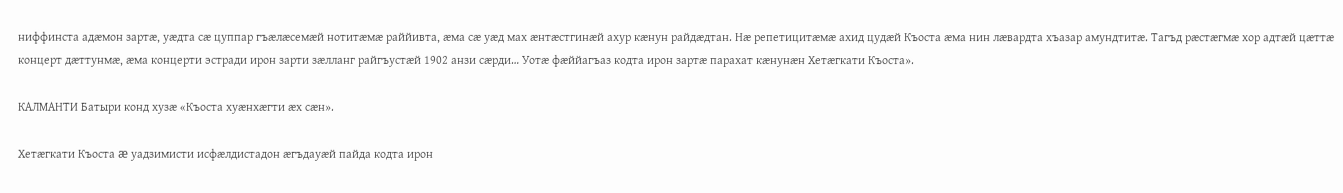ниффинста адæмон зартæ, уæдта сæ цуппар гъæлæсемæй нотитæмæ раййивта, æма сæ уæд мах æнтæстгинæй ахур кæнун райдæдтан. Нæ репетицитæмæ ахид цудæй Къоста æма нин лæвардта хъазар амундтитæ. Тагъд рæстæгмæ хор адтæй цæттæ концерт дæттунмæ, æма концерти эстради ирон зарти зæлланг райгъустæй 1902 анзи сæрди… Уотæ фæййагъаз кодта ирон зартæ парахат кæнунæн Хетæгкати Къоста».

КАЛМАНТИ Батыри конд хузæ «Къоста хуæнхæгти æх сæн».

Хетæгкати Къоста æ уадзимисти исфæлдистадон æгъдауæй пайда кодта ирон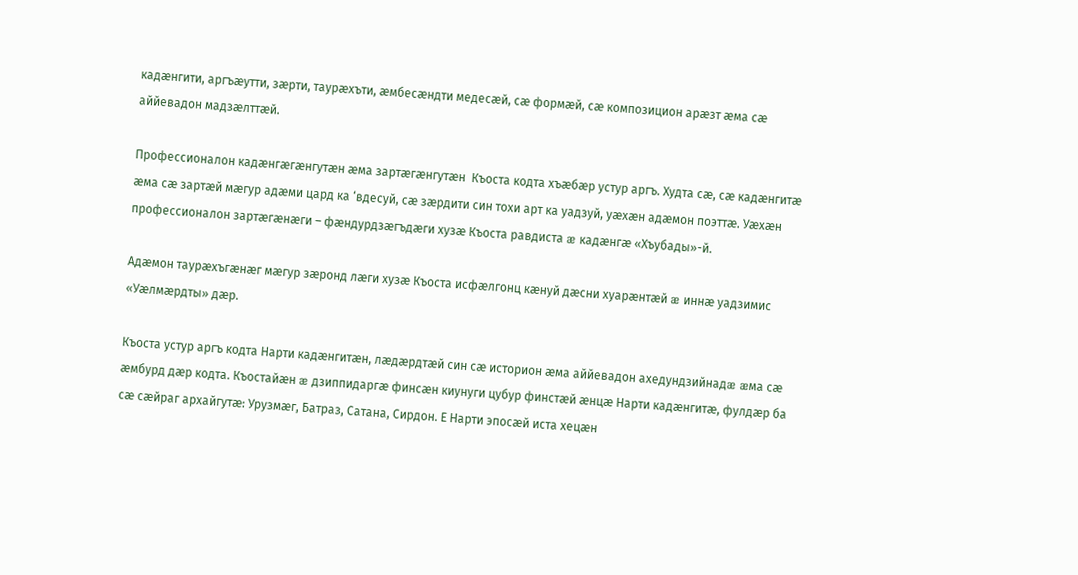кадæнгити, аргъæутти, зæрти, таурæхъти, æмбесæндти медесæй, сæ формæй, сæ композицион арæзт æма сæ аййевадон мадзæлттæй.

Профессионалон кадæнгæгæнгутæн æма зартæгæнгутæн  Къоста кодта хъæбæр устур аргъ. Худта сæ, сæ кадæнгитæ æма сæ зартæй мæгур адæми цард ка ‘вдесуй, сæ зæрдити син тохи арт ка уадзуй, уæхæн адæмон поэттæ. Уæхæн профессионалон зартæгæнæги – фæндурдзæгъдæги хузæ Къоста равдиста æ кадæнгæ «Хъубады»-й.

Адæмон таурæхъгæнæг мæгур зæронд лæги хузæ Къоста исфæлгонц кæнуй дæсни хуарæнтæй æ иннæ уадзимис «Уæлмæрдты» дæр.

Къоста устур аргъ кодта Нарти кадæнгитæн, лæдæрдтæй син сæ историон æма аййевадон ахедундзийнадæ æма сæ æмбурд дæр кодта. Къостайæн æ дзиппидаргæ финсæн киунуги цубур финстæй æнцæ Нарти кадæнгитæ, фулдæр ба сæ сæйраг архайгутæ: Урузмæг, Батраз, Сатана, Сирдон. Е Нарти эпосæй иста хецæн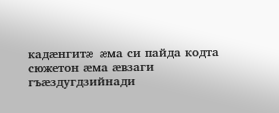кадæнгитæ æма си пайда кодта сюжетон æма æвзаги гъæздугдзийнади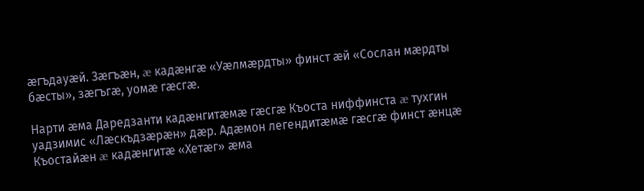æгъдауæй. Зæгъæн, æ кадæнгæ «Уæлмæрдты» финст æй «Сослан мæрдты бæсты», зæгъгæ, уомæ гæсгæ.

Нарти æма Даредзанти кадæнгитæмæ гæсгæ Къоста ниффинста æ тухгин уадзимис «Лæскъдзæрæн» дæр. Адæмон легендитæмæ гæсгæ финст æнцæ Къостайæн æ кадæнгитæ «Хетæг» æма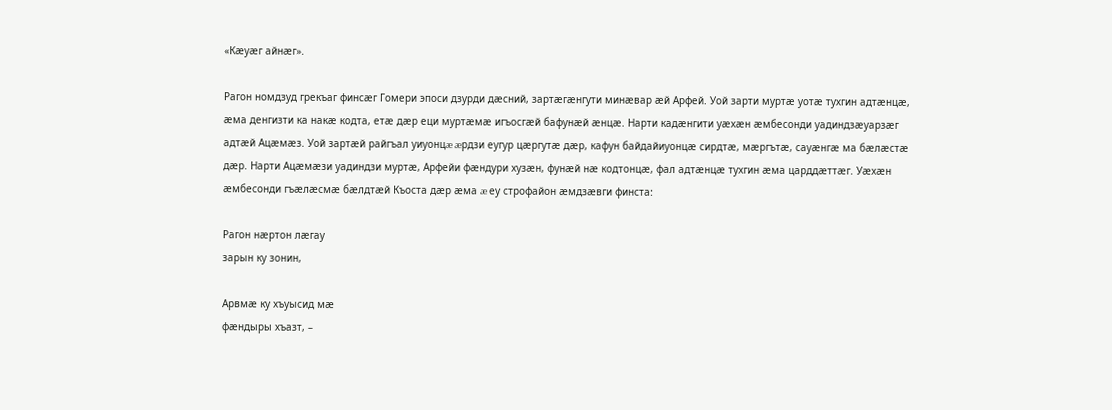«Кæуæг айнæг».

Рагон номдзуд грекъаг финсæг Гомери эпоси дзурди дæсний, зартæгæнгути минæвар æй Арфей. Уой зарти муртæ уотæ тухгин адтæнцæ, æма денгизти ка накæ кодта, етæ дæр еци муртæмæ игъосгæй бафунæй æнцæ. Нарти кадæнгити уæхæн æмбесонди уадиндзæуарзæг адтæй Ацæмæз. Уой зартæй райгъал уиуонцæ æрдзи еугур цæргутæ дæр, кафун байдайиуонцæ сирдтæ, мæргътæ, сауæнгæ ма бæлæстæ дæр. Нарти Ацæмæзи уадиндзи муртæ, Арфейи фæндури хузæн, фунæй нæ кодтонцæ, фал адтæнцæ тухгин æма царддæттæг. Уæхæн æмбесонди гъæлæсмæ бæлдтæй Къоста дæр æма æ еу строфайон æмдзæвги финста:

Рагон нæртон лæгау
зарын ку зонин,

Арвмæ ку хъуысид мæ
фæндыры хъазт, –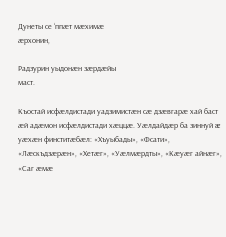Дунеты се ‘ппæт мæхимæ
æрхонин,

Радзурин уыдонæн зæрдæйы
маст.

Къостай исфæлдистади уадзимистæн сæ дзæвгарæ хай баст æй адæмон исфæлдистади хæццæ. Уæлдайдæр ба зиннуй æ уæхæн финститæбæл: «Хъуыбады», «Фсати», «Лæскъдзæрæн», «Хетæг», «Уæлмæрдты», «Кæуæг айнæг», «Саг æмæ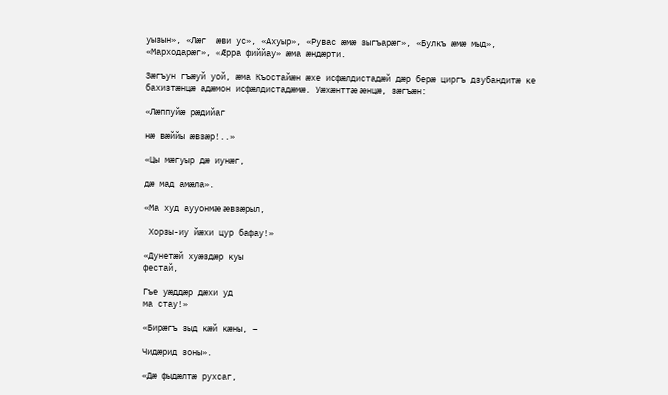уызын», «Лæг  æви ус», «Ахуыр», «Рувас æмæ зыгъарæг», «Булкъ æмæ мыд», «Марходарæг», «Æрра фиййау» æма æндæрти.

Зæгъун гъæуй уой, æма Къостайæн æхе исфæлдистадæй дæр берæ циргъ дзубандитæ ке бахизтæнцæ адæмон исфæлдистадæмæ. Уæхæнттæ æнцæ, зæгъæн:

«Лæппуйæ рæдийаг

нæ вæййы æвзæр!..»

«Цы мæгуыр дæ иунæг,

дæ мад амæла».

«Ма худ аууонмæ æвзæрыл,

 Хорзы-иу йæхи цур бафау!»

«Дунетæй хуæздæр куы
фестай,

Гъе уæддæр дæхи уд
ма стау!»

«Бирæгъ зыд кæй кæны, –

Чидæрид зоны».

«Дæ фыдæлтæ рухсаг,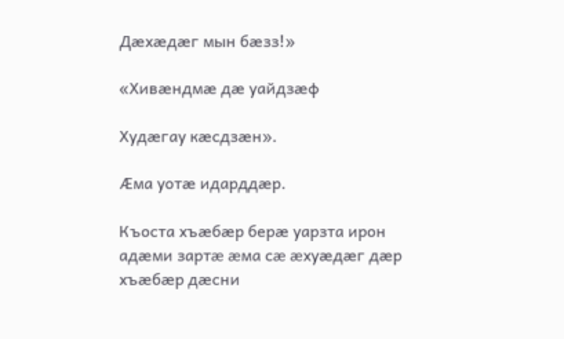Дæхæдæг мын бæзз!»

«Хивæндмæ дæ уайдзæф

Худæгау кæсдзæн».

Æма уотæ идарддæр.

Къоста хъæбæр берæ уарзта ирон адæми зартæ æма сæ æхуæдæг дæр хъæбæр дæсни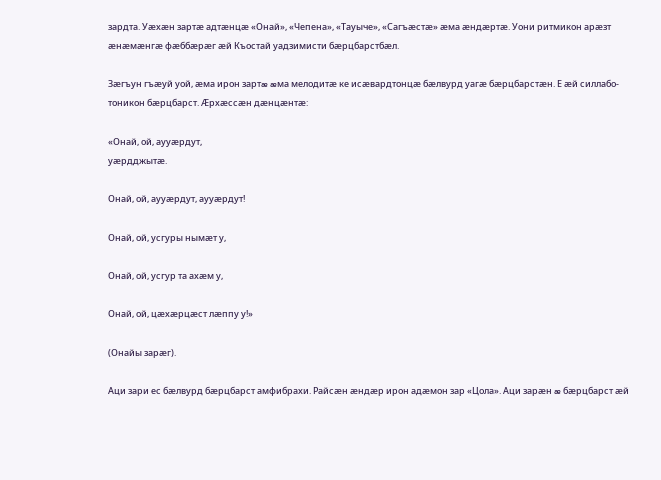зардта. Уæхæн зартæ адтæнцæ «Онай», «Чепена», «Тауыче», «Сагъæстæ» æма æндæртæ. Уони ритмикон арæзт æнæмæнгæ фæббæрæг æй Къостай уадзимисти бæрцбарстбæл.

Зæгъун гъæуй уой, æма ирон зартæ æма мелодитæ ке исæвардтонцæ бæлвурд уагæ бæрцбарстæн. Е æй силлабо-тоникон бæрцбарст. Æрхæссæн дæнцæнтæ:

«Онай, ой, аууæрдут,
уæрдджытæ.

Онай, ой, аууæрдут, аууæрдут!

Онай, ой, усгуры нымæт у,

Онай, ой, усгур та ахæм у,

Онай, ой, цæхæрцæст лæппу у!»

(Онайы зарæг).

Аци зари ес бæлвурд бæрцбарст амфибрахи. Райсæн æндæр ирон адæмон зар «Цола». Аци зарæн æ бæрцбарст æй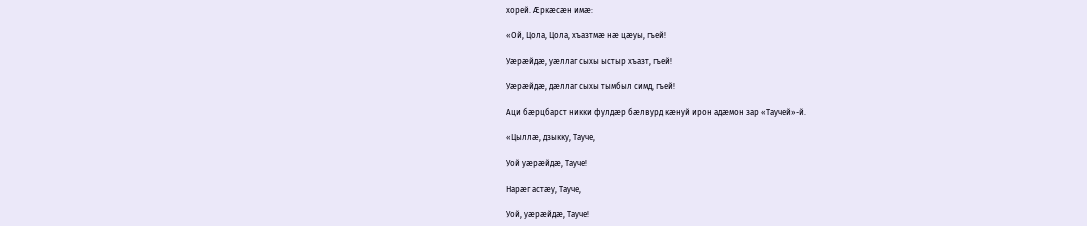хорей. Æркæсæн имæ:

«Ой, Цола, Цола, хъазтмæ нæ цæуы, гъей!

Уæрæйдæ, уæллаг сыхы ыстыр хъазт, гъей!

Уæрæйдæ, дæллаг сыхы тымбыл симд, гъей!

Аци бæрцбарст никки фулдæр бæлвурд кæнуй ирон адæмон зар «Таучей»-й.

«Цыллæ, дзыкку, Тауче,

Уой уæрæйдæ, Тауче!

Нарæг астæу, Тауче,

Уой, уæрæйдæ, Тауче!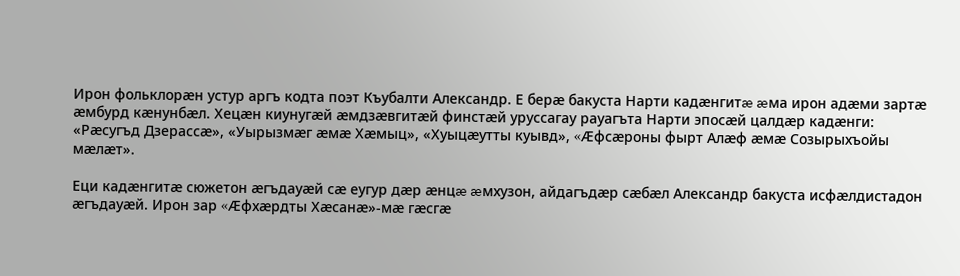Ирон фольклорæн устур аргъ кодта поэт Къубалти Александр. Е берæ бакуста Нарти кадæнгитæ æма ирон адæми зартæ æмбурд кæнунбæл. Хецæн киунугæй æмдзæвгитæй финстæй уруссагау рауагъта Нарти эпосæй цалдæр кадæнги: «Рæсугъд Дзерассæ», «Уырызмæг æмæ Хæмыц», «Хуыцæутты куывд», «Æфсæроны фырт Алæф æмæ Созырыхъойы мæлæт».

Еци кадæнгитæ сюжетон æгъдауæй сæ еугур дæр æнцæ æмхузон, айдагъдæр сæбæл Александр бакуста исфæлдистадон æгъдауæй. Ирон зар «Æфхæрдты Хæсанæ»-мæ гæсгæ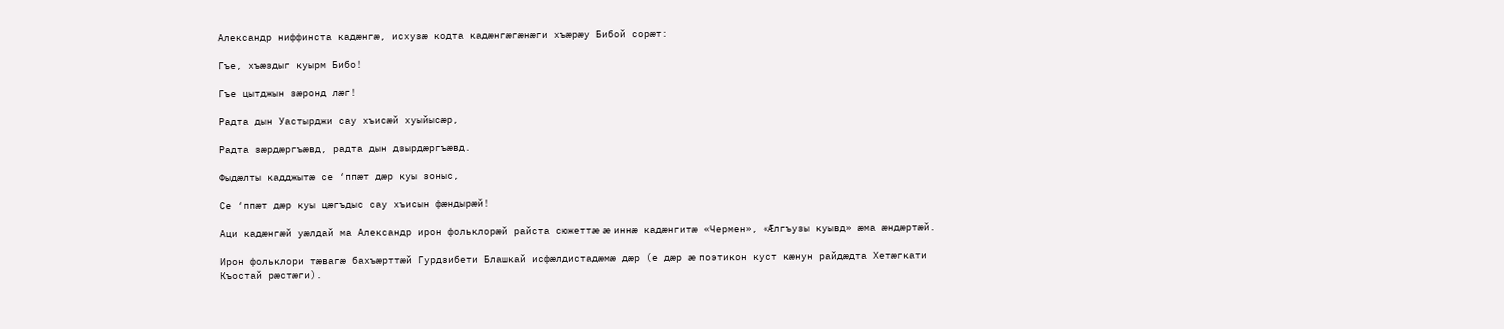Александр ниффинста кадæнгæ, исхузæ кодта кадæнгæгæнæги хъæрæу Бибой сорæт:

Гъе, хъæздыг куырм Бибо!

Гъе цытджын зæронд лæг!

Радта дын Уастырджи сау хъисæй хуыйысæр,

Радта зæрдæргъæвд, радта дын дзырдæргъæвд.

Фыдæлты кадджытæ се ‘ппæт дæр куы зоныс,

Се ‘ппæт дæр куы цæгъдыс сау хъисын фæндырæй!

Аци кадæнгæй уæлдай ма Александр ирон фольклорæй райста сюжеттæ æ иннæ кадæнгитæ «Чермен», «Æлгъузы куывд» æма æндæртæй.

Ирон фольклори тæвагæ бахъæрттæй Гурдзибети Блашкай исфæлдистадæмæ дæр (е дæр æ поэтикон куст кæнун райдæдта Хетæгкати Къостай рæстæги).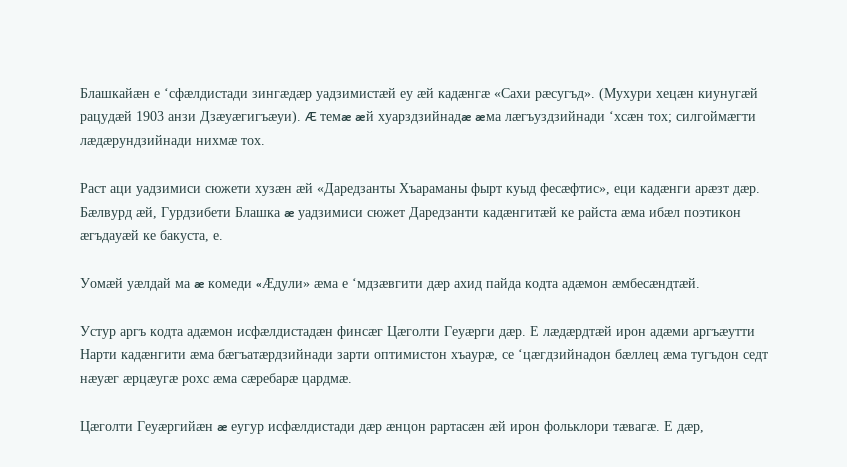Блашкайæн е ‘сфæлдистади зингæдæр уадзимистæй еу æй кадæнгæ «Сахи рæсугъд». (Мухури хецæн киунугæй рацудæй 1903 анзи Дзæуæгигъæуи). Æ темæ æй хуарздзийнадæ æма лæгъуздзийнади ‘хсæн тох; силгоймæгти лæдæрундзийнади нихмæ тох.

Раст аци уадзимиси сюжети хузæн æй «Даредзанты Хъараманы фырт куыд фесæфтис», еци кадæнги арæзт дæр. Бæлвурд æй, Гурдзибети Блашка æ уадзимиси сюжет Даредзанти кадæнгитæй ке райста æма ибæл поэтикон æгъдауæй ке бакуста, е.

Уомæй уæлдай ма æ комеди «Æдули» æма е ‘мдзæвгити дæр ахид пайда кодта адæмон æмбесæндтæй.

Устур аргъ кодта адæмон исфæлдистадæн финсæг Цæголти Геуæрги дæр. Е лæдæрдтæй ирон адæми аргъæутти Нарти кадæнгити æма бæгъатæрдзийнади зарти оптимистон хъаурæ, се ‘цæгдзийнадон бæллец æма тугъдон седт нæуæг æрцæугæ рохс æма сæребарæ цардмæ.

Цæголти Геуæргийæн æ еугур исфæлдистади дæр æнцон рартасæн æй ирон фольклори тæвагæ. Е дæр,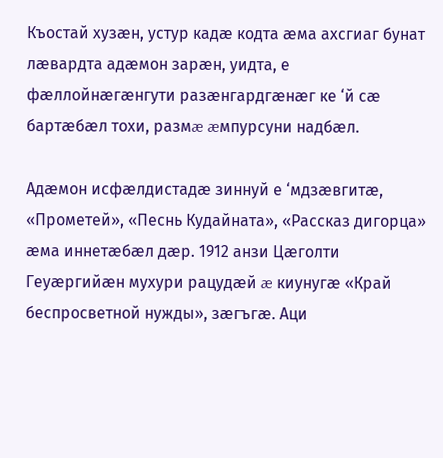Къостай хузæн, устур кадæ кодта æма ахсгиаг бунат лæвардта адæмон зарæн, уидта, е фæллойнæгæнгути разæнгардгæнæг ке ‘й сæ бартæбæл тохи, размæ æмпурсуни надбæл.

Адæмон исфæлдистадæ зиннуй е ‘мдзæвгитæ, «Прометей», «Песнь Кудайната», «Рассказ дигорца» æма иннетæбæл дæр. 1912 анзи Цæголти Геуæргийæн мухури рацудæй æ киунугæ «Край беспросветной нужды», зæгъгæ. Аци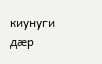киунуги дæр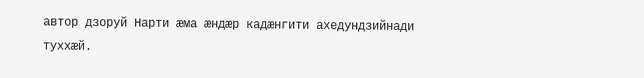автор дзоруй Нарти æма æндæр кадæнгити ахедундзийнади туххæй.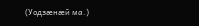(Уодзæнæй ма.)